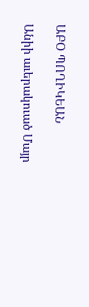ԱԲՕ ՊՈՂԻԿԵԱՆ

Անիի աւերակուած Մայր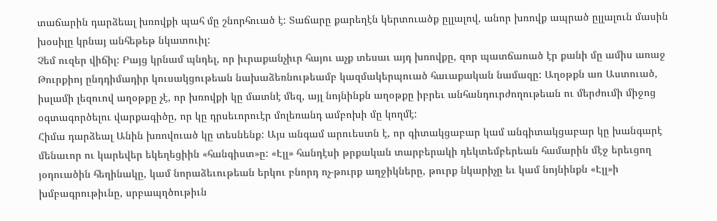տաճարին դարձեալ խռովքի պահ մը շնորհուած է: Տաճարը քարեղէն կերտուածք ըլլալով, անոր խռովք ապրած ըլլալուն մասին խօսիլը կրնայ անհեթեթ նկատուիլ:
Չեմ ուզեր վիճիլ: Բայց կրնամ պնդել, որ իւրաքանչիւր հայու աչք տեսաւ այդ խռովքը, զոր պատճառած էր քանի մը ամիս առաջ Թուրքիոյ ընդդիմադիր կուսակցութեան նախաձեռնութեամբ կազմակերպուած հաւաքական նամազը: Աղօթքն առ Աստուած, իսլամի լեզուով աղօթքը չէ, որ խռովքի կը մատնէ մեզ, այլ նոյնինքն աղօթքը իբրեւ անհանդուրժողութեան ու մերժումի միջոց օգտագործելու վարքագիծը, որ կը դրսեւորուէր մոլեռանդ ամբոխի մը կողմէ:
Հիմա դարձեալ Անին խռովուած կը տեսնենք: Այս անգամ արուեստն է, որ գիտակցաբար կամ անգիտակցաբար կը խանգարէ մենաւոր ու կարեվեր եկեղեցիին «հանգիստ»ը: «Էլլ» հանդէսի թրքական տարբերակի դեկտեմբերեան համարին մէջ երեւցող յօդուածին հեղինակը, կամ նորաձեւութեան երկու բնորդ ոչ-թուրք աղջիկները, թուրք նկարիչը եւ կամ նոյնինքն «Էլլ»ի խմբագրութիւնը, սրբապղծութիւն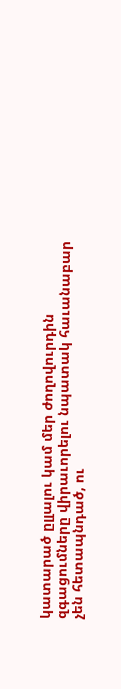կատարած ըլլալու կամ մեր ժողովուրդին զգացումները վիրաւորելու նպատակ հաւանաբար չեն հետապնդած, ու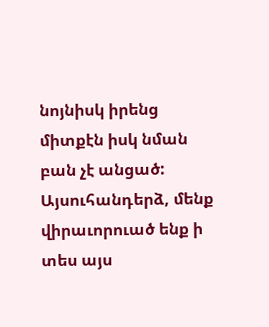նոյնիսկ իրենց միտքէն իսկ նման բան չէ անցած:
Այսուհանդերձ, մենք վիրաւորուած ենք ի տես այս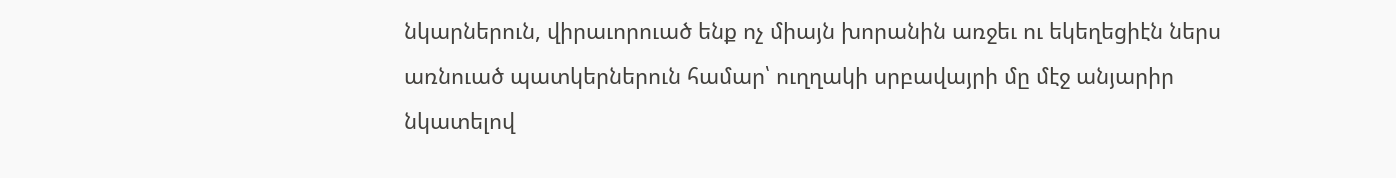նկարներուն, վիրաւորուած ենք ոչ միայն խորանին առջեւ ու եկեղեցիէն ներս առնուած պատկերներուն համար՝ ուղղակի սրբավայրի մը մէջ անյարիր նկատելով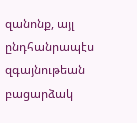զանոնք, այլ ընդհանրապէս զգայնութեան բացարձակ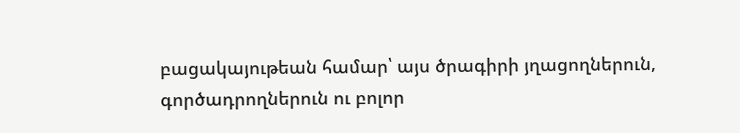բացակայութեան համար՝ այս ծրագիրի յղացողներուն, գործադրողներուն ու բոլոր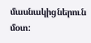մասնակիցներուն մօտ: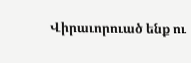Վիրաւորուած ենք ու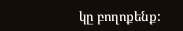կը բողոքենք: